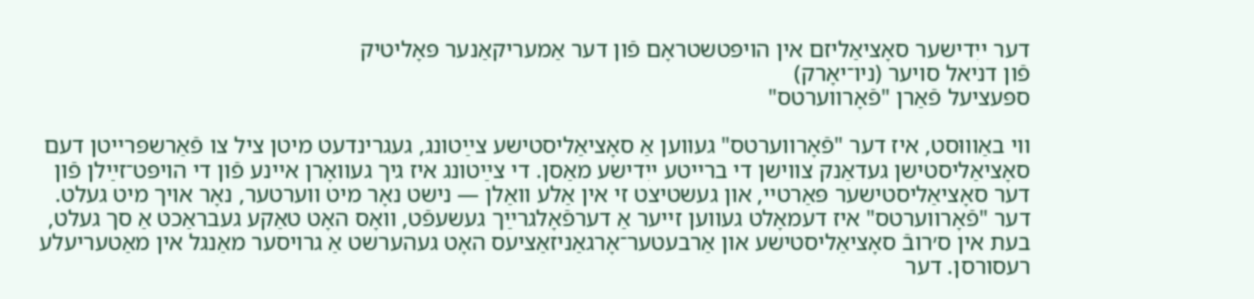דער ייִדישער סאָציאַליזם אין הויפּטשטראָם פֿון דער אַמעריקאַנער פּאָליטיק
פֿון דניאל סויער (ניו־יאָרק)
ספּעציעל פֿאַרן "פֿאָרװערטס"

ווי באַוווּסט, איז דער "פֿאָרווערטס" געווען אַ סאָציאַליסטישע צײַטונג, געגרינדעט מיטן ציל צו פֿאַרשפּרײטן דעם סאָציאַליסטישן געדאַנק צווישן די ברײטע ייִדישע מאַסן. די צײַטונג איז גיך געוואָרן אײנע פֿון די הויפּט־זײַלן פֿון דער סאָציאַליסטישער פּאַרטײ, און געשטיצט זי אין אַלע וואַלן — נישט נאָר מיט ווערטער, נאָר אויך מיט געלט. דער "פֿאָרווערטס" איז דעמאָלט געווען זײער אַ דערפֿאָלגרײַך געשעפֿט, וואָס האָט טאַקע געבראַכט אַ סך געלט, בעת אין ס׳רובֿ סאָציאַליסטישע און אַרבעטער־אָרגאַניזאַציעס האָט געהערשט אַ גרויסער מאַנגל אין מאַטעריעלע רעסורסן. דער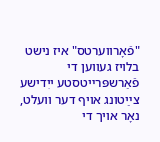"פֿאָרווערטס" איז נישט בלויז געווען די פֿאַרשפּרײטסטע ייִדישע צײַטונג אויף דער וועלט, נאָר אויך די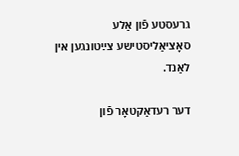גרעסטע פֿון אַלע סאָציאַליסטישע צײַטונגען אין לאַנד.

דער רעדאַקטאָר פֿון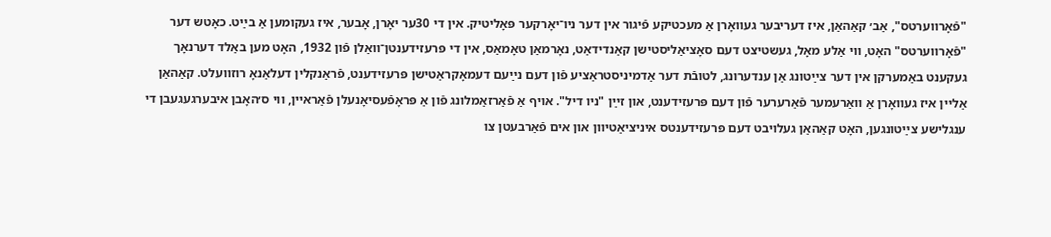"פֿאָרווערטס", אַב׳ קאַהאַן, איז דעריבער געוואָרן אַ מעכטיקע פֿיגור אין דער ניו־יאָרקער פּאָליטיק. אין די 30ער יאָרן, אָבער, איז געקומען אַ בײַט. כאָטש דער "פֿאָרווערטס" האָט, ווי אַלע מאָל, געשטיצט דעם סאָציאַליסטישן קאַנדידאַט, נאָרמאַן טאָמאַס, אין די פּרעזידענטן־וואַלן פֿון 1932, האָט מען באַלד דערנאָך געקענט באַמערקן אין דער צײַטונג אַן ענדערונג, לטובֿת דער אַדמיניסטראַציע פֿון דעם נײַעם דעמאָקראַטישן פּרעזידענט, פֿראַנקלין דעלאַנאָ רוזוועלט. קאַהאַן אַלײן איז געוואָרן אַ וואַרעמער פֿאַרערער פֿון דעם פּרעזידענט, און זײַן "ניו דיל". אויף אַ פֿאַרזאַמלונג פֿון אַ פּראָפֿעסיאָנעלן פֿאַראיין, ווי ס׳האָבן איבערגעגעבן די ענגלישע צײַטונגען, האָט קאַהאַן געלויבט דעם פּרעזידענטס איניציאַטיוון און אים פֿאַרבעטן צו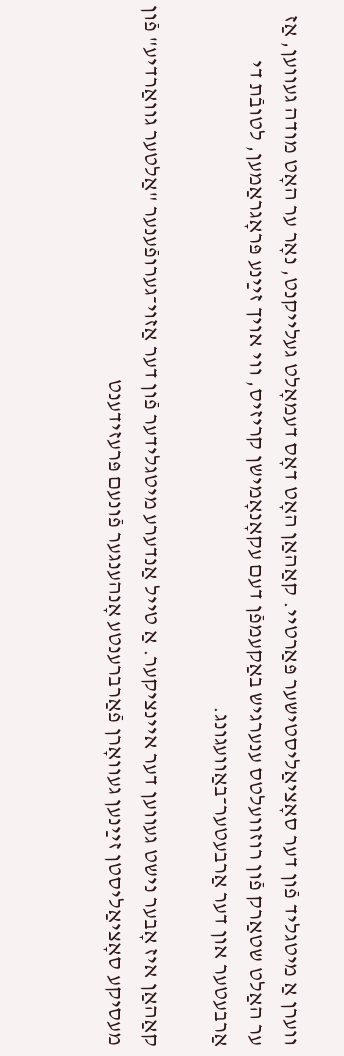ווערן אַ מיטגליד פֿון דער סאָציאַליסטישער פּאַרטײ. קאַהאַן האָט דאָס דעמאָלט געלײקנט, נאָר ער האָט מודה געווען, אַז ער האַלט שטאַרק פֿון רוזוועלטס ענערגיש באַקעמפֿן דעם עקאָנאָמישן קריזיס, ווי אויך זײַנע פּראָגראַמען, לטובֿת די אַרבעטער און דער אַרבעטער־באַוועגונג.

קאַהאַן איז אָבער נישט געווען דער אײנציקער. אַ טייל אַנדערע מיטגלידער פֿון דער אַזוי־גערופֿענער "אַלטער גוואַרדיע" פֿון מעסיקע סאָציאַליסטן זײַנען געוואָרן פֿאַרברענטע אָנהענגער פֿונעם פּרעזידענט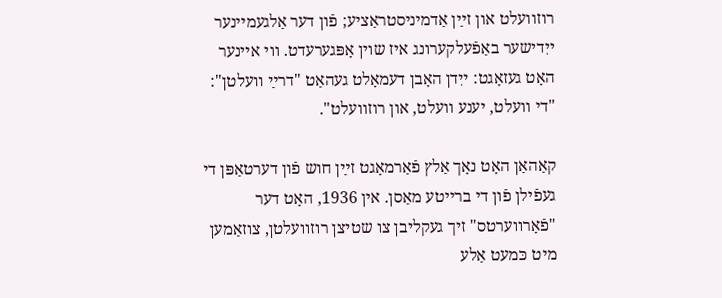רוזוועלט און זײַן אַדמיניסטראַציע; פֿון דער אַלגעמײנער ייִדישער באַפֿעלקערונג איז שוין אָפּגערעדט. ווי אײנער האָט געזאָגט: ייִדן האָבן דעמאָלט געהאַט "דרײַ וועלטן": "די וועלט, יענע וועלט, און רוזוועלט".

קאַהאַן האָט נאָך אַלץ פֿאַרמאָגט זײַן חוש פֿון דערטאַפּן די געפֿילן פֿון די ברײטע מאַסן. אין 1936, האָט דער "פֿאָרווערטס" זיך געקליבן צו שטיצן רוזוועלטן, צוזאַמען מיט כּמעט אַלע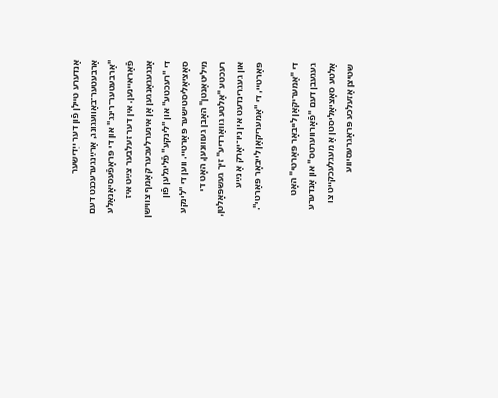אַנדערע טײלן פֿון דער ייִדישער אַרבעטער־באַוועגונג, אַרײַנגערעכנט דעם "אַרבעטער־רינג" און די פּראָפֿעסיאָנאַלע פֿאַראײנען. אין דער זעלבער צײַט איז אָנגעגאַנגען אַן אינערלעכער קאַמף צווישן די "רעכטע" און "לינקע" פֿליגלען פֿון סאָציאַליסטישער פּאַרטײ. ווען די "לינקע מיליטאַנטן" האָבן געוווּנען, האָט די רעכטע "אַלטע גוואַרדיע" זיך געשפּאָלטן, און געגרינדעט אין ניו־יאָרק אַ נײַע פּאַרטײ, די "אַמעריקאַן לייבאָר פּאַרטי".

די "אַמעריקאַן לייבאָר פּאַרטי" האָט געגעבן דעם "פֿאָרווערטס" און אַנדערע אַלטע סאָציאַליסטן אַ מעגלעכקײט צו שטיצן אַזעלכע פּראָגרעסיווע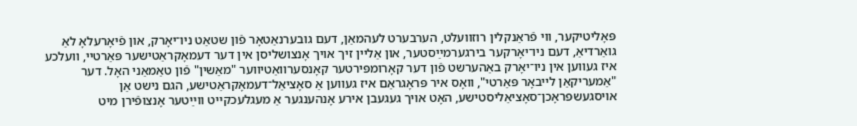פּאָליטיקער, ווי פֿראַנקלין רוזוועלט, הערבערט לעהמאַן, דעם גובערנאַטאָר פֿון שטאַט ניו־יאָרק, און פֿיאָרעלאָ לאַ גואַרדיאַ, דעם ניו־יאָרקער בירגערמײַסטער, און אַליין זיך אויך אָנצושליסן אין דער דעמאָקראַטישער פּאַרטײ, וועלכע איז געווען אין ניו־יאָרק באַהערשט פֿון דער קאָרומפּירטער קאָנסערוואַטיווער "מאַשין" פֿון טאַמאַני האָל. דער "אַמעריקאַן לייבאָר פּאַרטי", וואָס איר פּראָגראַם איז געווען אַ סאָציאַל־דעמאָקראַטישע, הגם נישט אַן אויסגעשפּראָכן־סאָציאַליסטישע, האָט אויך געגעבן אירע אָנהענגער אַ מעגלעכקײט ווײַטער אָנצופֿירן מיט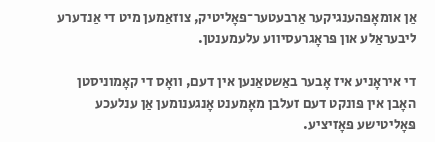אַן אומאָפּהענגיקער אַרבעטער־פּאָליטיק, צוזאַמען מיט די אַנדערע ליבעראַלע און פּראָגרעסיווע עלעמענטן.

די איראָניע איז אָבער באַשטאַנען אין דעם, וואָס די קאָמוניסטן האָבן אין פּונקט דעם זעלבן מאָמענט אָנגענומען אַן ענלעכע פּאָליטישע פּאָזיציע.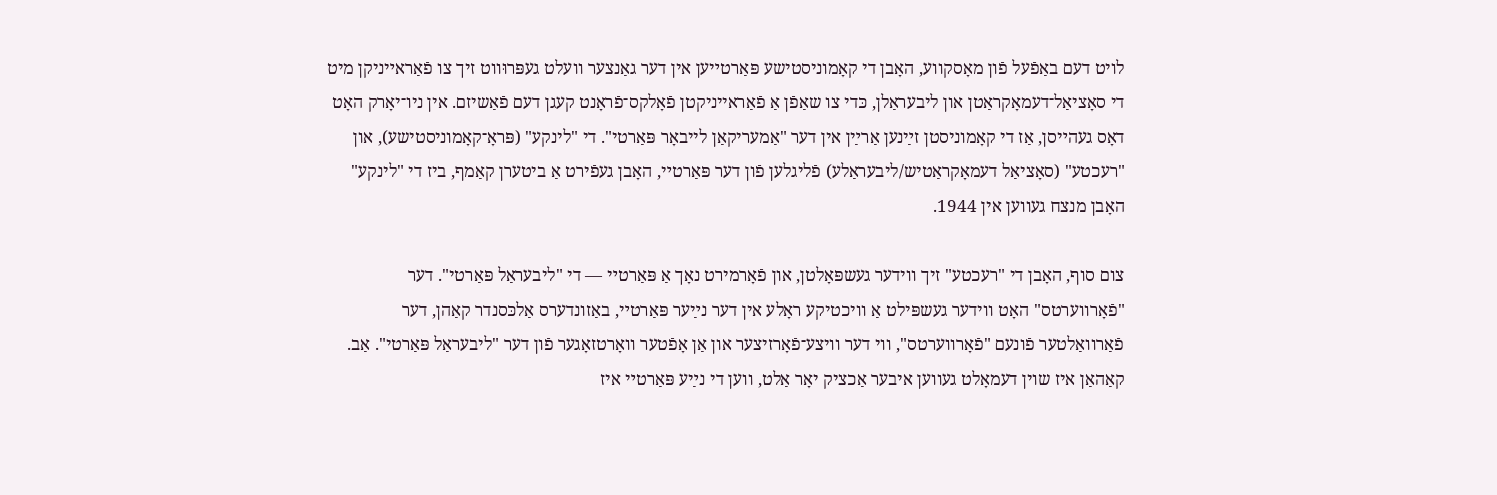לויט דעם באַפֿעל פֿון מאָסקווע, האָבן די קאָמוניסטישע פּאַרטײען אין דער גאַנצער וועלט געפּרוּווט זיך צו פֿאַראײניקן מיט די סאָציאַל־דעמאָקראַטן און ליבעראַלן, כּדי צו שאַפֿן אַ פֿאַראייניקטן פֿאָלקס־פֿראָנט קעגן דעם פֿאַשיזם. אין ניו־יאָרק האָט דאָס געהײסן, אַז די קאָמוניסטן זײַנען אַרײַן אין דער "אַמעריקאַן לייבאָר פּאַרטי". די "לינקע" (פּראָ־קאָמוניסטישע), און "רעכטע" (סאָציאַל דעמאָקראַטיש/ליבעראַלע) פֿליגלען פֿון דער פּאַרטײ, האָבן געפֿירט אַ ביטערן קאַמף, ביז די "לינקע" האָבן מנצח געווען אין 1944.

צום סוף, האָבן די "רעכטע" זיך ווידער געשפּאָלטן, און פֿאָרמירט נאָך אַ פּאַרטײ — די "ליבעראַל פּאַרטי". דער "פֿאָרווערטס" האָט ווידער געשפּילט אַ וויכטיקע ראָלע אין דער נײַער פּאַרטײ, באַזונדערס אַלכּסנדר קאַהן, דער פֿאַרוואַלטער פֿונעם "פֿאָרווערטס", ווי דער וויצע־פֿאָרזיצער און אַן אָפֿטער וואָרטזאָגער פֿון דער "ליבעראַל פּאַרטי". אַב. קאַהאַן איז שוין דעמאָלט געווען איבער אַכציק יאָר אַלט, ווען די נײַע פּאַרטײ איז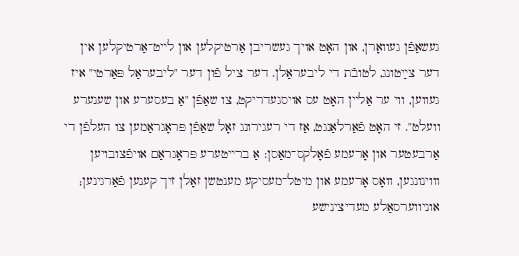געשאַפֿן געוואָרן, און האָט אויך געשריבן אַרטיקלען און לײט־אַרטיקלען אין דער צײַטונג, לטובֿת די ליבעראַלן. דער ציל פֿון דער "ליבעראַל פּאַרטי" איז געווען, ווי ער אַלײן האָט עס אויסגעדריקט, צו שאַפֿן "אַ בעסערע און שענערע וועלט". זי האָט פֿאַרלאַנגט, אַז די רעגירונג זאָל שאַפֿן פּראָגראַמען צו העלפֿן די אַרבעטער און אָרעמע פֿאָלקס־מאַסן: אַ ברײטערע פּראָגראַם אויפֿצובויען וווינונגען, וואָס אָרעמע און מיטל־מעסיקע מענטשן זאָלן זיך קענען פֿאַרגינען; אוניווערסאַלע מעדיצינישע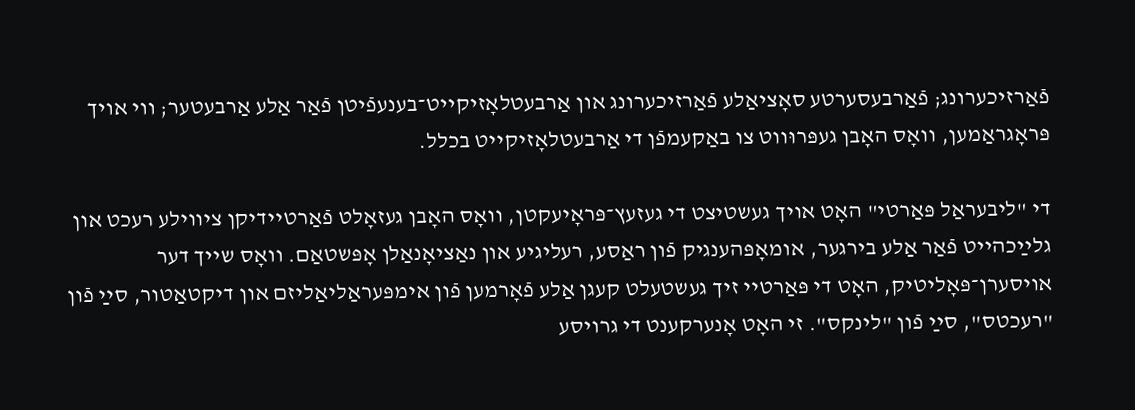פֿאַרזיכערונג; פֿאַרבעסערטע סאָציאַלע פֿאַרזיכערונג און אַרבעטלאָזיקײט־בענעפֿיטן פֿאַר אַלע אַרבעטער; ווי אויך פּראָגראַמען, וואָס האָבן געפּרוּווט צו באַקעמפֿן די אַרבעטלאָזיקײט בכלל.

די "ליבעראַל פּאַרטי" האָט אויך געשטיצט די געזעץ־פּראָיעקטן, וואָס האָבן געזאָלט פֿאַרטײדיקן ציווילע רעכט און גלײַכהײט פֿאַר אַלע בירגער, אומאָפּהענגיק פֿון ראַסע, רעליגיע און נאַציאָנאַלן אָפּשטאַם. וואָס שײך דער אויסערן־פּאָליטיק, האָט די פּאַרטיי זיך געשטעלט קעגן אַלע פֿאָרמען פֿון אימפּעראַליאַליזם און דיקטאַטור, סײַ פֿון "רעכטס", סײַ פֿון "לינקס". זי האָט אָנערקענט די גרויסע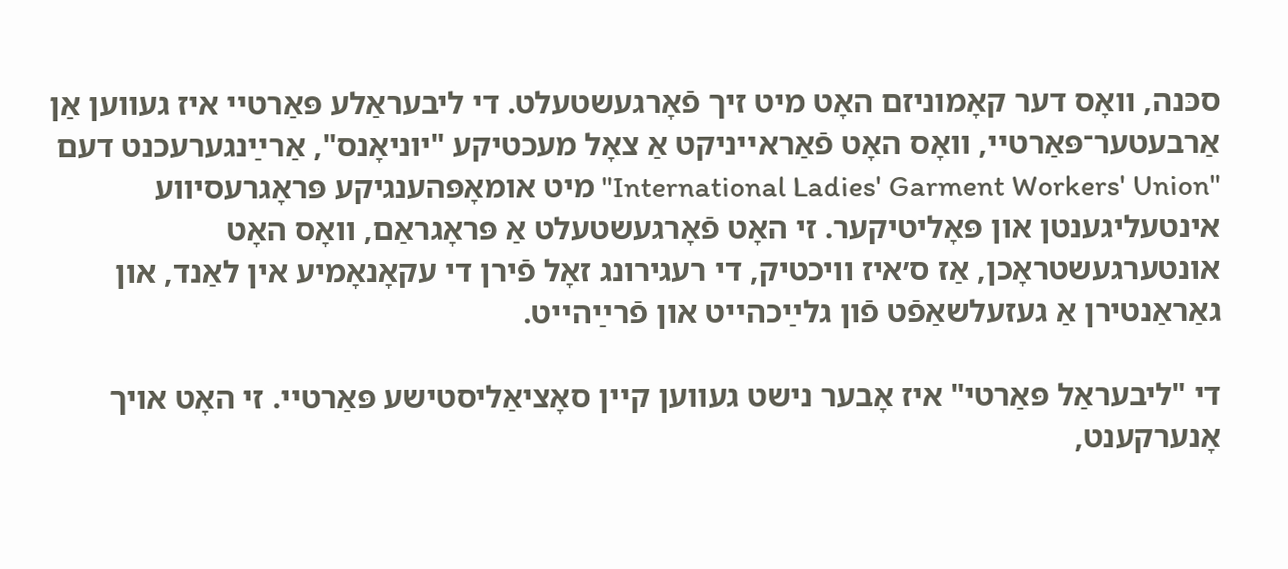סכּנה, וואָס דער קאָמוניזם האָט מיט זיך פֿאָרגעשטעלט. די ליבעראַלע פּאַרטײ איז געווען אַן אַרבעטער־פּאַרטײ, וואָס האָט פֿאַראײניקט אַ צאָל מעכטיקע "יוניאָנס", אַרײַנגערעכנט דעם "International Ladies' Garment Workers' Union" מיט אומאָפּהענגיקע פּראָגרעסיווע אינטעליגענטן און פּאָליטיקער. זי האָט פֿאָרגעשטעלט אַ פּראָגראַם, וואָס האָט אונטערגעשטראָכן, אַז ס׳איז וויכטיק, די רעגירונג זאָל פֿירן די עקאָנאָמיע אין לאַנד, און גאַראַנטירן אַ געזעלשאַפֿט פֿון גלײַכהײט און פֿרײַהײט.

די "ליבעראַל פּאַרטי" איז אָבער נישט געווען קײן סאָציאַליסטישע פּאַרטײ. זי האָט אויך אָנערקענט,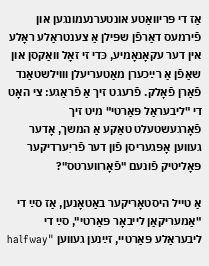אַז די פּריוואַטע אונטערנעמונגען און פֿירמעס דאַרפֿן שפּילן אַ צענטראַלע ראָלע אין דער עקאָנאָמיע, כּדי זי זאָל וואַקסן און שאַפֿן אַ רײַכערן מאַטעריעלן וווילשטאַנד פֿאַרן פֿאָלק. פֿרעגט זיך אַ פֿראַגע: צי האָט די "ליבעראַל פּאַרטי" מיט זיך פֿאָרגעשטעלט טאַקע אַ המשך, אָדער געווען אָפּגעריסן פֿון דער פֿריִערדיקער פּאָליטיק פֿונעם "פֿאָרווערטס"?

אַ טײל היסטאָריקער באַטאָנען, אַז סײַ די "אַמעריקאַן לייבאָר פּאַרטי", סײַ די ליבעראַלע פּאַרטיי, זײַנען געווען "halfway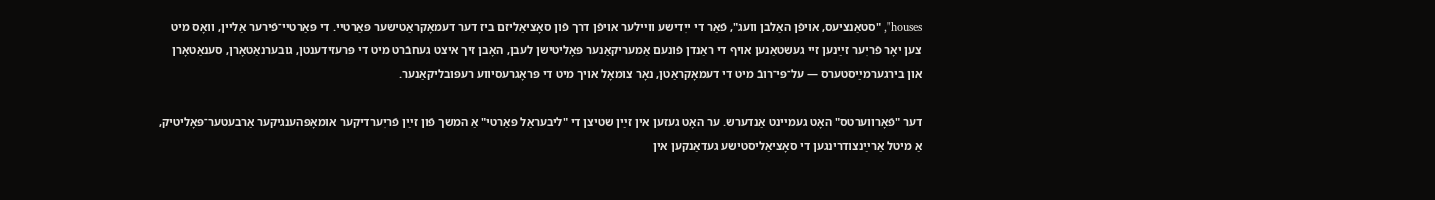houses", "סטאַנציעס, אויפֿן האַלבן וועג", פֿאַר די ייִדישע ווײלער אויפֿן דרך פֿון סאָציאַליזם ביז דער דעמאָקראַטישער פּאַרטײ. די פּאַרטײ־פֿירער אַלײן, וואָס מיט צען יאָר פֿריִער זײַנען זיי געשטאַנען אויף די ראַנדן פֿונעם אַמעריקאַנער פּאָליטישן לעבן, האָבן זיך איצט געחבֿרט מיט די פּרעזידענטן, גובערנאַטאָרן, סענאַטאָרן און בירגערמײַסטערס — על־פּי־רובֿ מיט די דעמאָקראַטן, נאָר צומאָל אויך מיט די פּראָגרעסיווע רעפּובליקאַנער.

דער "פֿאָרווערטס" האָט געמײנט אַנדערש. ער האָט געזען אין זײַן שטיצן די "ליבעראַל פּאַרטי" אַ המשך פֿון זײַן פֿריִערדיקער אומאָפּהענגיקער אַרבעטער־פּאָליטיק, אַ מיטל אַרײַנצודרינגען די סאָציאַליסטישע געדאַנקען אין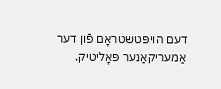דעם הויפּטשטראָם פֿון דער אַמעריקאַנער פּאָליטיק.